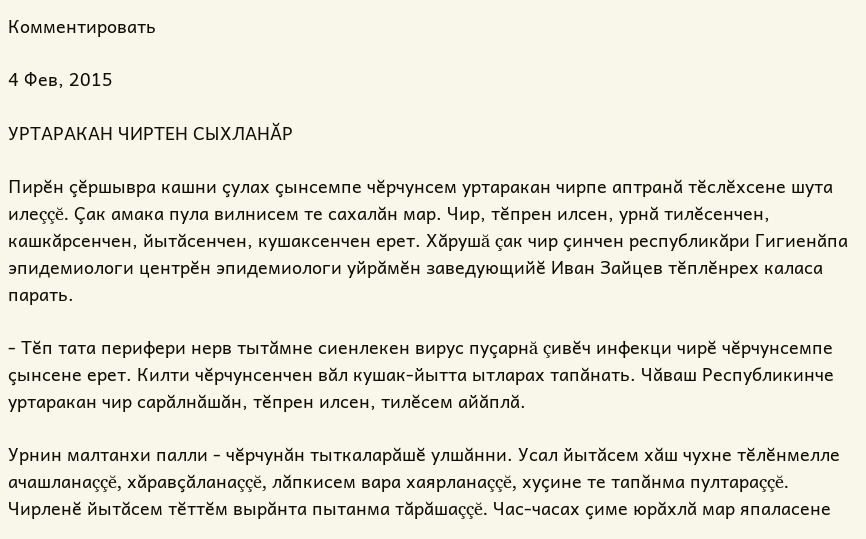Комментировать

4 Фев, 2015

УРТАРАКАН ЧИРТЕН СЫХЛАНĂР

Пирĕн çĕршывра кашни çулах çынсемпе чĕрчунсем уртаракан чирпе аптранă тĕслĕхсене шута илеççĕ. Çак амака пула вилнисем те сахалăн мар. Чир, тĕпрен илсен, урнă тилĕсенчен, кашкăрсенчен, йытăсенчен, кушаксенчен ерет. Хăрушă çак чир çинчен республикăри Гигиенăпа эпидемиологи центрĕн эпидемиологи уйрăмĕн заведующийĕ Иван Зайцев тĕплĕнрех каласа парать.

- Тĕп тата перифери нерв тытăмне сиенлекен вирус пуçарнă çивĕч инфекци чирĕ чĕрчунсемпе çынсене ерет. Килти чĕрчунсенчен вăл кушак-йытта ытларах тапăнать. Чăваш Республикинче уртаракан чир сарăлнăшăн, тĕпрен илсен, тилĕсем айăплă.

Урнин малтанхи палли - чĕрчунăн тыткаларăшĕ улшăнни. Усал йытăсем хăш чухне тĕлĕнмелле ачашланаççĕ, хăравçăланаççĕ, лăпкисем вара хаярланаççĕ, хуçине те тапăнма пултараççĕ. Чирленĕ йытăсем тĕттĕм вырăнта пытанма тăрăшаççĕ. Час-часах çиме юрăхлă мар япаласене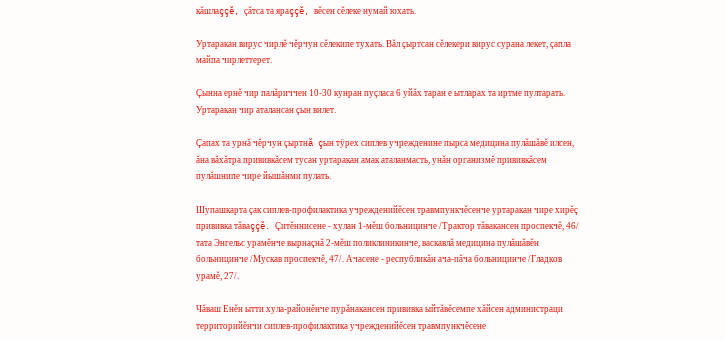кăшлаççĕ, çăтса та яраççĕ, вĕсен сĕлеке нумай юхать.

Уртаракан вирус чирлĕ чĕрчун сĕлекипе тухать. Вăл çыртсан сĕлекери вирус сурана лекет, çапла майпа чирлеттерет.

Çынна ернĕ чир палăриччен 10-30 кунран пуçласа 6 уйăх таран е ытларах та иртме пултарать. Уртаракан чир аталансан çын вилет.

Çапах та урнă чĕрчун çыртнă çын тÿрех сиплев учрежденине пырса медицина пулăшăвĕ илсен, ăна вăхăтра прививкăсем тусан уртаракан амак аталанмасть, унăн организмĕ прививкăсем пулăшнипе чире йышăнми пулать.

Шупашкарта çак сиплев-профилактика учрежденийĕсен травмпункчĕсенче уртаракан чире хирĕç прививка тăваççĕ. Çитĕннисене - хулан 1-мĕш больницинче /Трактор тăвакансен проспекчĕ, 46/ тата Энгельс урамĕнче вырнаçнă 2-мĕш поликлиникинче, васкавлă медицина пулăшăвĕн больницинче /Мускав проспекчĕ, 47/. Ачасене - республикăн ача-пăча больницинче /Гладков урамĕ, 27/.

Чăваш Енĕн ытти хула-районĕнче пурăнакансен прививка ыйтăвĕсемпе хăйсен администраци территорийĕнчи сиплев-профилактика учрежденийĕсен травмпункчĕсене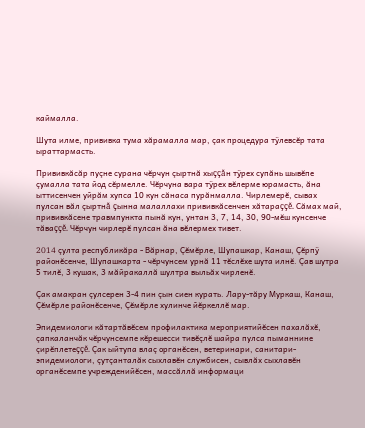каймалла.

Шута илме, прививка тума хăрамалла мар, çак процедура тÿлевсĕр тата ыраттармасть.

Прививкăсăр пуçне сурана чĕрчун çыртнă хыççăн тÿрех супăнь шывĕпе çумалла тата йод сĕрмелле. Чĕрчуна вара тÿрех вĕлерме юрамасть, ăна ыттисенчен уйрăм хупса 10 кун сăнаса пурăнмалла. Чирлемерĕ, сывах пулсан вăл çыртнă çынна малаллахи прививкăсенчен хăтараççĕ. Сăмах май, прививкăсене травмпункта пынă кун, унтан 3, 7, 14, 30, 90-мĕш кунсенче тăваççĕ. Чĕрчун чирлерĕ пулсан ăна вĕлермех тивет.

2014 çулта республикăра - Вăрнар, Çĕмĕрле, Шупашкар, Канаш, Çĕрпÿ районĕсенче, Шупашкарта - чĕрчунсем урнă 11 тĕслĕхе шута илнĕ. Çав шутра 5 тилĕ, 3 кушак, 3 мăйракаллă шултра выльăх чирленĕ.

Çак амакран çулсерен 3-4 пин çын сиен курать. Лару-тăру Муркаш, Канаш, Çĕмĕрле районĕсенче, Çĕмĕрле хулинче йĕркеллĕ мар.

Эпидемиологи кăтартăвĕсем профилактика мероприятийĕсен пахалăхĕ, çапкаланчăк чĕрчунсемпе кĕрешесси тивĕçлĕ шайра пулса пыманнине çирĕплетеççĕ. Çак ыйтупа влаç органĕсен, ветеринари, санитари-эпидемиологи, çутçанталăк сыхлавĕн службисен, сывлăх сыхлавĕн органĕсемпе учрежденийĕсен, массăллă информаци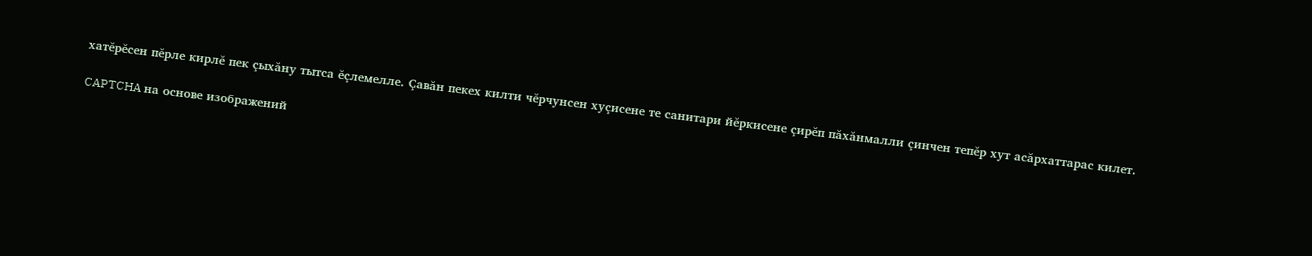хатĕрĕсен пĕрле кирлĕ пек çыхăну тытса ĕçлемелле. Çавăн пекех килти чĕрчунсен хуçисене те санитари йĕркисене çирĕп пăхăнмалли çинчен тепĕр хут асăрхаттарас килет.

CAPTCHA на основе изображений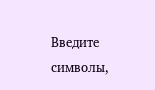Введите символы,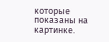которые показаны на картинке.